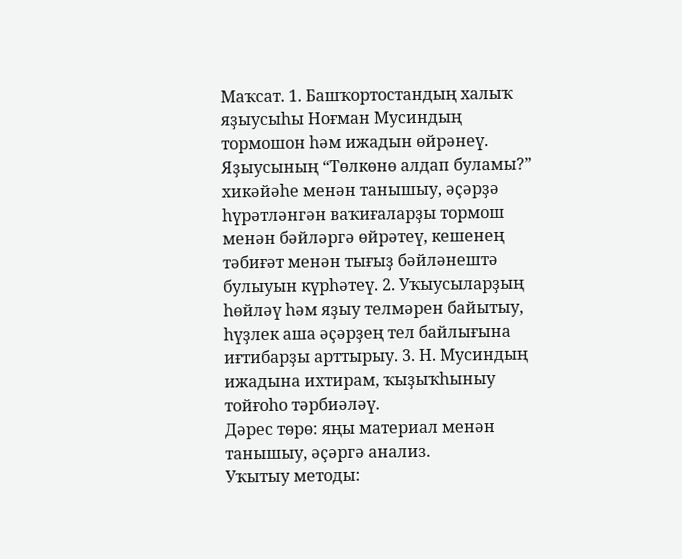Маҡсат. 1. Башҡортостандың халыҡ яҙыусыһы Ноғман Мусиндың тормошон һәм ижадын өйрәнеү. Яҙыусының “Төлкөнө алдап буламы?” хикәйәһе менән танышыу, әҫәрҙә һүрәтләнгән ваҡиғаларҙы тормош менән бәйләргә өйрәтеү, кешенең тәбиғәт менән тығыҙ бәйләнештә булыуын күрһәтеү. 2. Уҡыусыларҙың һөйләү һәм яҙыу телмәрен байытыу, һүҙлек аша әҫәрҙең тел байлығына иғтибарҙы арттырыу. 3. Н. Мусиндың ижадына ихтирам, ҡыҙыҡһыныу тойғоһо тәрбиәләү.
Дәрес төрө: яңы материал менән танышыу, әҫәргә анализ.
Уҡытыу методы: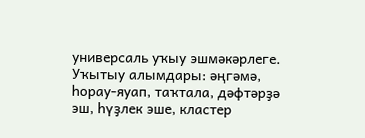универсаль уҡыу эшмәкәрлеге.
Уҡытыу алымдары: әңгәмә, һорау-яуап, таҡтала, дәфтәрҙә эш, һүҙлек эше, кластер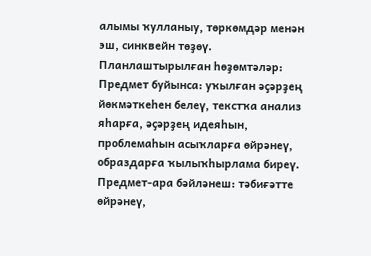алымы ҡулланыу, төркөмдәр менән эш, синквейн төҙөү.
Планлаштырылған һөҙөмтәләр:
Предмет буйынса: уҡылған әҫәрҙең йөкмәткеһен белеү, текстҡа анализ яһарға, әҫәрҙең идеяһын, проблемаһын асыҡларға өйрәнеү, образдарға ҡылыҡһырлама биреү.
Предмет-ара бәйләнеш: тәбиғәтте өйрәнеү,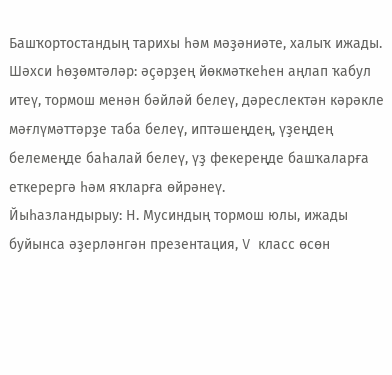Башҡортостандың тарихы һәм мәҙәниәте, халыҡ ижады.
Шәхси һөҙөмтәләр: әҫәрҙең йөкмәткеһен аңлап ҡабул итеү, тормош менән бәйләй белеү, дәреслектән кәрәкле мәғлүмәттәрҙе таба белеү, иптәшеңдең, үҙеңдең белемеңде баһалай белеү, үҙ фекереңде башҡаларға еткерергә һәм яҡларға өйрәнеү.
Йыһазландырыу: Н. Мусиндың тормош юлы, ижады буйынса әҙерләнгән презентация, V класс өсөн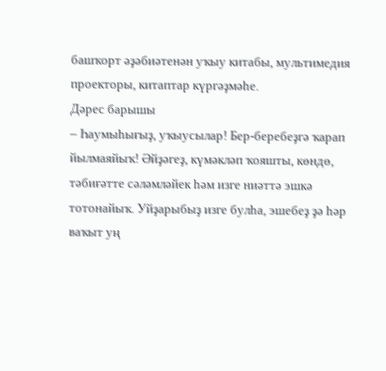башҡорт әҙәбиәтенән уҡыу китабы, мультимедия проекторы, китаптар күргәҙмәһе.
Дәрес барышы
– Һаумыһығыҙ, уҡыусылар! Бер-беребеҙгә ҡарап йылмаяйыҡ! Әйҙәгеҙ, күмәкләп ҡояшты, көндө, тәбиғәтте сәләмләйек һәм изге ниәттә эшкә тотонайыҡ. Уйҙарыбыҙ изге булһа, эшебеҙ ҙә һәр ваҡыт уң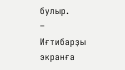булыр.
– Иғтибарҙы экранға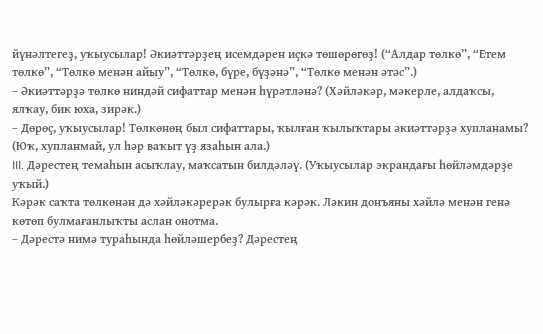йүнәлтегеҙ, уҡыусылар! Әкиәттәрҙең исемдәрен иҫкә төшөрөгөҙ! (“Алдар төлкө”, “Етем төлкө”, “Төлкө менән айыу”, “Төлкө, бүре, бүҙәнә”, “Төлкө менән әтәс”.)
– Әкиәттәрҙә төлкө ниндәй сифаттар менән һүрәтләнә? (Хәйләкәр, мәкерле, алдаҡсы, ялҡау, бик юха, зирәк.)
– Дөрөҫ, уҡыусылар! Төлкөнөң был сифаттары, ҡылған ҡылыҡтары әкиәттәрҙә хупланамы? (Юҡ, хупланмай, ул һәр ваҡыт үҙ язаһын ала.)
III. Дәрестең темаһын асыҡлау, маҡсатын билдәләү. (Уҡыусылар экрандағы һөйләмдәрҙе уҡый.)
Кәрәк саҡта төлкөнән дә хәйләкәрерәк булырға кәрәк. Ләкин донъяны хәйлә менән генә көтөп булмағанлыҡты аслан онотма.
– Дәрестә нимә тураһында һөйләшербеҙ? Дәрестең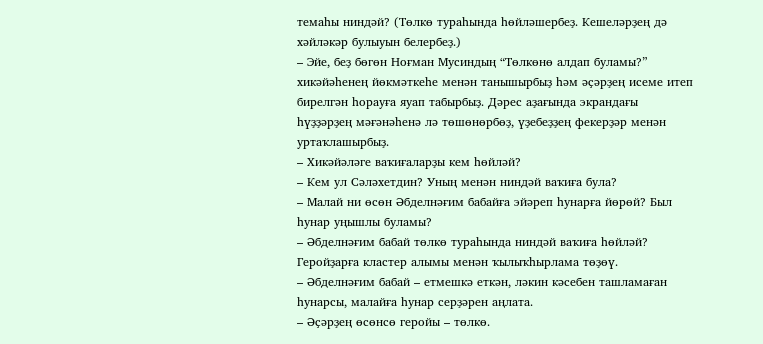темаһы ниндәй? (Төлкө тураһында һөйләшербеҙ. Кешеләрҙең дә хәйләкәр булыуын белербеҙ.)
– Эйе, беҙ бөгөн Ноғман Мусиндың “Төлкөнө алдап буламы?” хикәйәһенең йөкмәткеһе менән танышырбыҙ һәм әҫәрҙең исеме итеп бирелгән һорауға яуап табырбыҙ. Дәрес аҙағында экрандағы һүҙҙәрҙең мәғәнәһенә лә төшөнөрбөҙ, үҙебеҙҙең фекерҙәр менән уртаҡлашырбыҙ.
– Хикәйәләге ваҡиғаларҙы кем һөйләй?
– Кем ул Сәләхетдин? Уның менән ниндәй ваҡиға була?
– Малай ни өсөн Әбделнәғим бабайға эйәреп һунарға йөрөй? Был һунар уңышлы буламы?
– Әбделнәғим бабай төлкө тураһында ниндәй ваҡиға һөйләй?
Геройҙарға кластер алымы менән ҡылыҡһырлама төҙөү.
– Әбделнәғим бабай – етмешкә еткән, ләкин кәсебен ташламаған һунарсы, малайға һунар серҙәрен аңлата.
– Әҫәрҙең өсөнсө геройы – төлкө.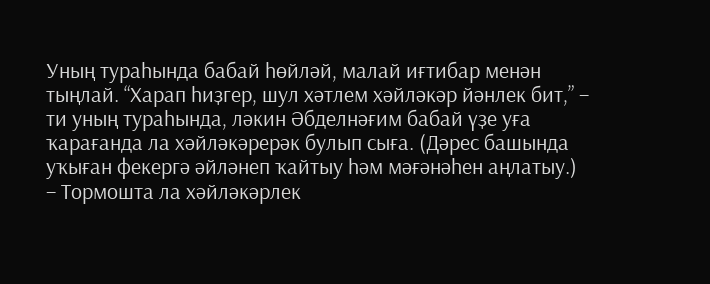Уның тураһында бабай һөйләй, малай иғтибар менән тыңлай. “Харап һиҙгер, шул хәтлем хәйләкәр йәнлек бит,” – ти уның тураһында, ләкин Әбделнәғим бабай үҙе уға ҡарағанда ла хәйләкәрерәк булып сыға. (Дәрес башында уҡыған фекергә әйләнеп ҡайтыу һәм мәғәнәһен аңлатыу.)
– Тормошта ла хәйләкәрлек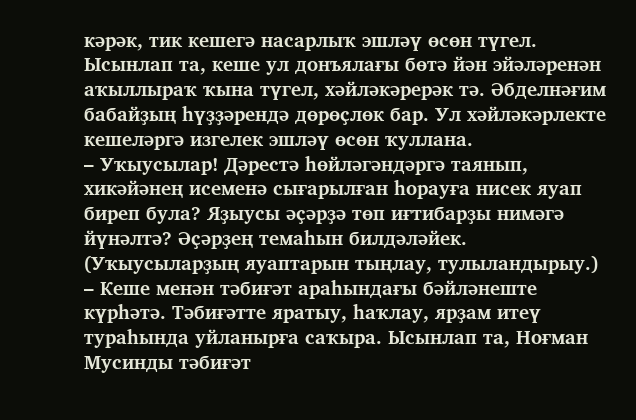кәрәк, тик кешегә насарлыҡ эшләү өсөн түгел. Ысынлап та, кеше ул донъялағы бөтә йән эйәләренән аҡыллыраҡ ҡына түгел, хәйләкәрерәк тә. Әбделнәғим бабайҙың һүҙҙәрендә дөрөҫлөк бар. Ул хәйләкәрлекте кешеләргә изгелек эшләү өсөн ҡуллана.
– Уҡыусылар! Дәрестә һөйләгәндәргә таянып, хикәйәнең исеменә сығарылған һорауға нисек яуап биреп була? Яҙыусы әҫәрҙә төп иғтибарҙы нимәгә йүнәлтә? Әҫәрҙең темаһын билдәләйек. (Уҡыусыларҙың яуаптарын тыңлау, тулыландырыу.)
– Кеше менән тәбиғәт араһындағы бәйләнеште күрһәтә. Тәбиғәтте яратыу, һаҡлау, ярҙам итеү тураһында уйланырға саҡыра. Ысынлап та, Ноғман Мусинды тәбиғәт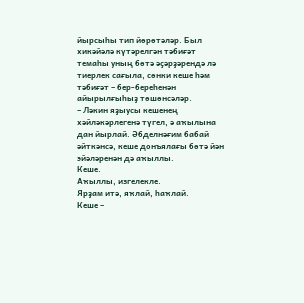йырсыһы тип йөрөтәләр. Был хикәйәлә күтәрелгән тәбиғәт темаһы уның бөтә әҫәрҙәрендә лә тиерлек сағыла, сөнки кеше һәм тәбиғәт – бер-береһенән айырылғыһыҙ төшөнсәләр.
– Ләкин яҙыусы кешенең хәйләкәрлегенә түгел, ә аҡылына дан йырлай. Әбделнәғим бабай әйткәнсә, кеше донъялағы бөтә йән эйәләренән дә аҡыллы.
Кеше.
Аҡыллы, изгелекле.
Ярҙам итә, яҡлай, һаҡлай.
Кеше –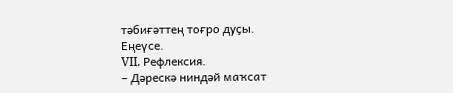тәбиғәттең тоғро дуҫы.
Еңеүсе.
VII. Рефлексия.
– Дәрескә ниндәй маҡсат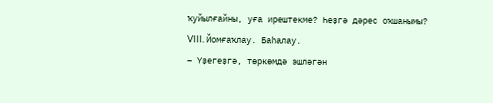ҡуйылғайны, уға ирештекме? Һеҙгә дәрес оҡшанымы?
VIII. Йомғаҡлау. Баһалау.
– Үҙегеҙгә, төркөмдә эшләгән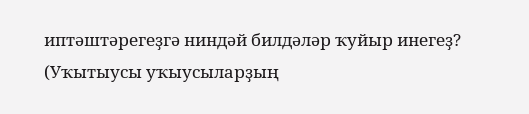иптәштәрегеҙгә ниндәй билдәләр ҡуйыр инегеҙ? (Уҡытыусы уҡыусыларҙың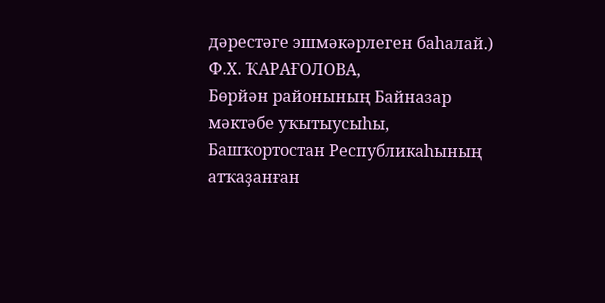дәрестәге эшмәкәрлеген баһалай.)
Ф.Х. ҠАРАҒОЛОВА,
Бөрйән районының Байназар мәктәбе уҡытыусыһы, Башҡортостан Республикаһының атҡаҙанған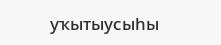уҡытыусыһы